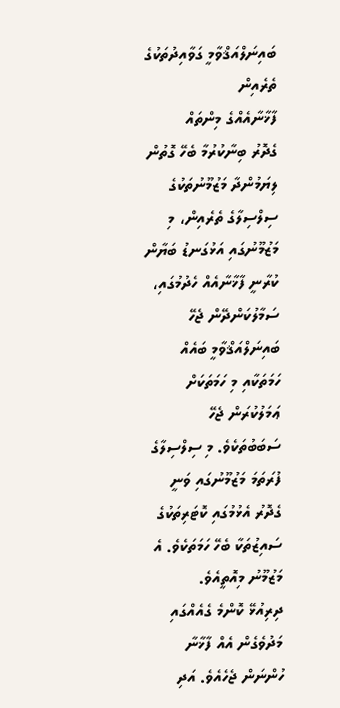ބައިނަލްއަޤްވާމީ ގަވާއިދުތަކުގެ ތެރެއިން
ފާޚާނާއެއްގެ މިންތައް
ގެދޮރު ބިނާކުރުމާ ބެހޭ ގޮތުން ލިޔަމުންދާ މަޒުމޫނުތަކުގެ ސިލްސިލާގެ ތެރެއިން، މި މަޒުމޫނުގައި އަޅުގަނޑު ބަޔާން ކުރާނީ ފާޚާނާއެއް ހެދުމުގައި، ސަމާލުކަންދޭން ޖެހޭ ބައިނަލްއަޤްވާމީ ބައެއް ހަމަތަކާއި މި ހަމަތަކަށް ޢަމަލުކުރަން ޖެހޭ ސަބަބުތަކެވެ. މި ސިލްސިލާގެ ފުރަތަމަ މަޒުމޫނުގައި ވަނީ ގެދޮރު އެޅުމުގައި ކޮޓަރިތަކުގެ ސައިޒުތަކާ ބެހޭ ހަމަތަކެވެ. އެ މަޒުމޫނު މިއޮތީއެވެ.
ދިރިއުޅޭ ކޮންމެ ގެއެއްގައި މަދުވެގެން އެއް ފާޚާނާ ހުންނަން ޖެހެއެވެ. އަދި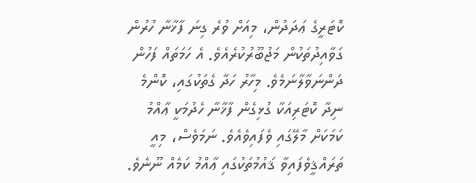ކޮޓަރީގެ ޢަދަދުން، މިއަށް ވުރެ ގިނަ ފާޚާނާ ހުރުން ގަވާއިދުތަކުން މަޖުބޫރުކުރެއެވެ. އެ ހަމަތައް ފަހުން ދަންނަވާލާނަމެވެ. މިހާރު ހަދާ ގެތަކުގައި، ކޮންމެ ނިދާ ކޮޓަރިއަކާ ގުޅިގެން ފާޚާނާ ހެދުމަކީ ޢާއްމު ކަމަކަށް މާލޭގައި ވެފައިވެއެވެ. ނަމަވެސް، މިއީ ތަރައްޤީވެފައިވާ ޤައުމުތަކުގައި ޢާއްމު ކަމެއް ނޫނެވެ.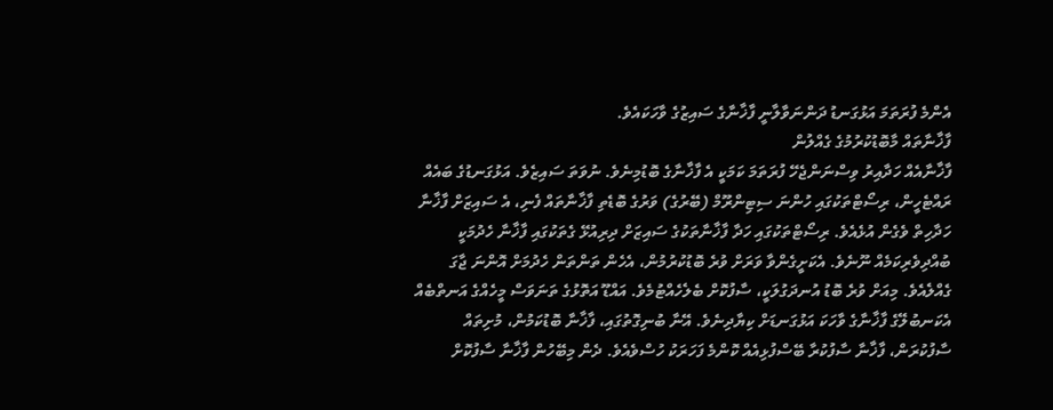އެންމެ ފުރަތަމަ އަޅުގަނޑު ދަންނަވާލާނީ ފާޚާނާގެ ސައިޒުގެ ވާހަކައެވެ.
ފާޚާނާތައް މާބޮޑުކުރުމުގެ ގެއްލުން
ފާޚާނާއެއް ހަދާއިރު ވިސްނަންޖެހޭ ފުރަތަމަ ކަމަކީ އެ ފާޚާނާގެ ބޮޑުމިނެވެ. ނުވަތަ ސައިޒެވެ. އަޅުގަނޑުގެ ބައެއް ރައްޓެހީން، ރިސޯޓްތަކުގައި ހުންނަ ސިޓިންރޫމް (ބޭރުގެ) ވަރުގެ ބޮޑެތި ފާޚާނާތައް ފެނި، އެ ސައިޒަށް ފާޚާނާ ހަދާހިތް ވެގެން އުޅެއެވެ. ރިސޯޓްތަކުގައި ހަދާ ފާޚާނާތަކުގެ ސައިޒަށް ދިރިއުޅޭ ގެތަކުގައި ފާޚާނާ ހެދުމަކީ ބުއްދިވެރިކަމެއް ނޫނެވެ. އެކަށީގެންވާ ވަރަށް ވުރެ ބޮޑުކުރުމުން، އެހެން ތަންތަން ހެދުމަށް އޮންނަ ޖާގަ ގެއްލެއެވެ. މިއަށް ވުރެ ބޮޑު އުނދަގުލަކީ، ސާފުކޮށް ބެލެހެއްޓުމެވެ. އައްޑޫ އަތޮޅުގެ ތަނަވަސް މީހެއްގެ އަނތްބެއް އެކަނބުލޭގެ ފާޚާނާގެ ވާހަކަ އަޅުގަނޑަށް ކިޔާދިނެވެ. އޭނާ ބުނިގޮތުގައި، ފާޚާނާ ބޮޑުކަމުން، މުށިތައް ސާފުކުރަން، ފާޚާނާ ސާފުކުރާ ބޭސްފުޅިއެއް ކޮންމެ ފަހަރަކު ހުސްވެއެވެ. ދެން މިބޭހުން ފާޚާނާ ސާފުކޮށް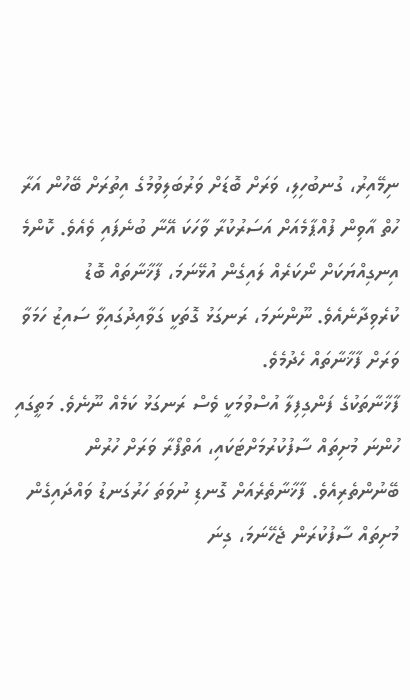ނިމޭއިރު، ގުނބުހިލި، ވަރަށް ބޮޑަށް ވަރުބަލިވުމުގެ އިތުރަށް ބޭހުން އަރާ ހުތް އާވިން ފުއްޕާމެއަށް އަސަރުކުރާ ވާހަކަ އޭނާ ބުނެފައި ވެއެވެ. ކޮންމެ އިނގިއްޔަކަށް ނޯކަރެއް ލައިގެން އުޅޭނަމަ، ފާޚާނާތައް ބޮޑު ކުރެވިދާނެއެވެ. ނޫންނަމަ، ރަނގަޅު ގޮތަކީ ގަވާއިދުގައިވާ ސައިޒު ހަމަވާ ވަރަށް ފާޚާނާތައް ހެދުމެވެ.
ފާޚާނާތަކުގެ ފަންގިފިލާ އުސްވުމަކީ ވެސް ރަނގަޅު ކަމެއް ނޫނެވެ. މަތީގައި ހުންނަ މުށިތައް ސާފުކުރުމަށްޓަކައި، އަތްފޯރާ ވަރަށް ހުރުން ބޭނުންތެރިއެވެ. ފާޚާނާތެރެއަށް ގޮނޑި ނުވަތަ ހަރުގަނޑު ވައްދައިގެން މުށިތައް ސާފުކުރަން ޖެހޭނަމަ، ގިނަ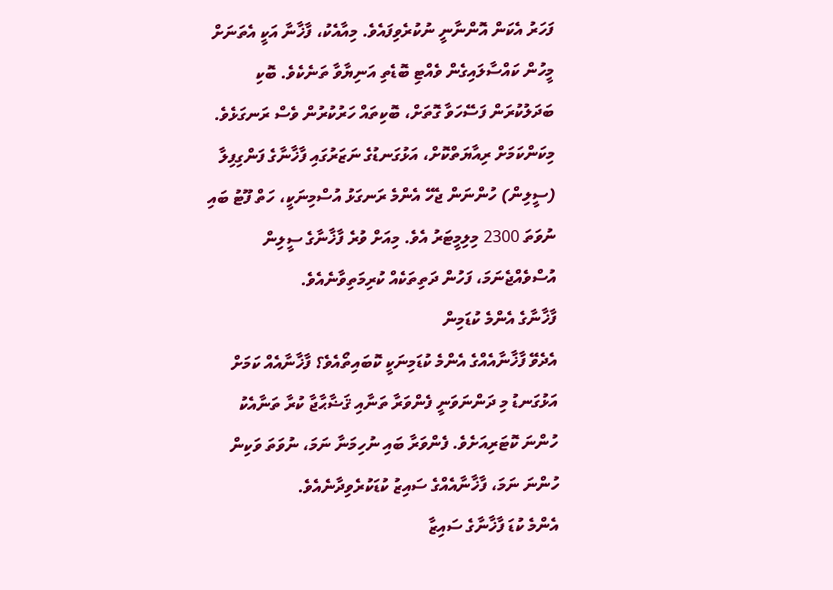ފަހަރު އެކަން އޮންނާނީ ނުކުރެވިފައެވެ. މިއާއެކު، ފާޚާނާ އަކީ އެތަނަށް މީހުން ކައްސާލައިގެން ވެއްޓި ބޮޑެތި އަނިޔާވާ ތަނެކެވެ. ބޮކި ބަދަލުކުރަން ފަސޭހަވާ ގޮތަށް، ބޮކިތައް ހަރުކުރުން ވެސް ރަނގަޅެވެ. މިކަންކަމަށް ރިއާޔަތްކޮށް، އަޅުގަނޑުގެ ނަޒަރުގައި ފާޚާނާގެ ފަންގިފިލާ (ސީލިން) ހުންނަން ޖެހޭ އެންމެ ރަނގަޅު އުސްމިނަކީ، ހަތް ފޫޓު ބައި ނުވަތަ 2300 މިލިމީޓަރު އެވެ. މިއަށް ވުރެ ފާޚާނާގެ ސީލިން އުސްވެއްޖެނަމަ، ފަހުން ދަތިތަކެއް ކުރިމަތިވާނެއެވެ.
ފާޚާނާގެ އެންމެ ކުޑަމިން
އެދެވޭ ފާޚާނާއެއްގެ އެންމެ ކުޑަމިނަކީ ކޮބައިތޯއެވެ؟ ފާޚާނާއެއް ކަމަށް އަޅުގަނޑު މި ދަންނަވަނީ ފެންވަރާ ތަނާއި ޤަޟާޙާޖާ ކުރާ ތަނާއެކު ހުންނަ ކޮޓަރިއަށެވެ. ފެންވަރާ ބައި ނުހިމަނާ ނަމަ، ނުވަތަ ވަކިން ހުންނަ ނަމަ، ފާޚާނާއެއްގެ ސައިޒު ކުޑަކުރެވިދާނެއެވެ.
އެންމެ ކުޑަ ފާޚާނާގެ ސައިޒާ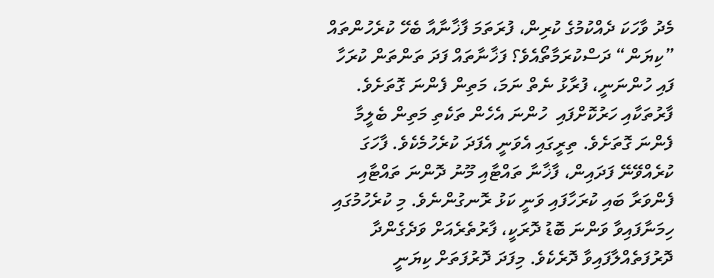މެދު ވާހަކަ ދެއްކުމުގެ ކުރިން، ފުރަތަމަ ފާޚާނާއާ ބެހޭ ކުރެހުންތައް ”ކިޔަން“ ދަސްކުރަމާތޯއެވެ؟ ފަޚާނާތައް ފަދަ ތަންތަން ކުރަހާ ފައި ހުންނަނީ، ފުރާޅު ނެތް ނަމަ، މަތިން ފެންނަ ގޮތަށެވެ. ފާރުތަކާއި ހަރުކޮށްފައި  ހުންނަ އެހެން ތަކެތި މަތިން ބެލީމާ ފެންނަ ގޮތަށެވެ. ތިރީގައި އެވަނީ އެފަދަ ކުރެހުމެކެވެ. ފާހަގަ ކުރެއްވޭނޭ ފަދައިން، ފާޚާނާ ތައްޓާއި މޫނު ދޮންނަ ތައްޓާއި ފެންވަރާ ބައި ކުރަހާފައި ވަނީ ކަޅު ރޮނގުންނެވެ. މި ކުރެހުމުގައި ހިމަނާފައިވާ ވަންނަ ބޮޑު ދޮރަކީ، ފާރުތެރެއަށް ވަދެގެންދާ ދޮރުފަތެއްލާފައިވާ ދޮރެކެވެ. މިފަދަ ދޮރުފަތަށް ކިޔަނީ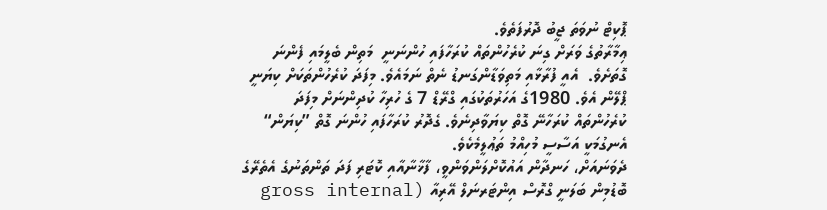ޕޮކިޓް ނުވަތަ ޖީބު ދޮރުފަތެވެ.
ޢިމާރާތުގެ ވަރަށް ގިނަ ކުރެހުންތައް ކުރަހާފައި ހުންނަނީ  މަތިން ބެލީމައި ފެންނަ ގޮތަށެވެ.  އެއީ ފުރާޅާއި މަތިވަޑާންގަނޑު ނެތް ނަމައެވެ. މިފަދަ ކުރެހުންތަކަށް ކިޔަނީ ޕްލޭން އެވެ. 1980ގެ އަހަރުތަކުގައި ގްރޭޑް 7 ގެ ހުރިހާ ކުދިންނަށް މިފަދަ ކުރެހުންތައް ކުރަހާނޭ ގޮތް ކިޔަވާދިނެވެ. ގެދޮރު ކުރަހާފައި ހުންނަ ގޮތް ”ކިޔަން“ އެނގުމަކީ އަސާސީ މުހިއްމު ތަޢުލީމެކެވެ.
ދެވަނައަށް، ހަނދާން އައުކޮށްލަންވަންވީ، ފާޚާނާއާއި ކޮޓަރި ފަދަ ތަންތަނުގެ އެތެރޭގެ ބޮޑުމިން ބަލަނީ ގްރޮސް އިންޓަރނަލް އޭރިއާ (gross internal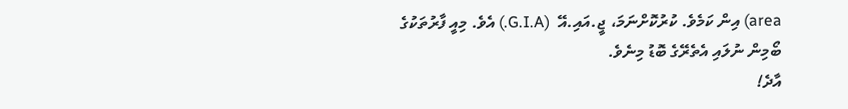area) އިން ކަމެވެ. ކުރުކޮށްނަމަ، ޖީ.އައި.އޭ  (G.I.A.) އެވެ. މިއީ ފާރުތަކުގެ ބޯމިން ނުލައި އެތެރޭގެ ބޮޑު މިނެވެ.
އާދެ!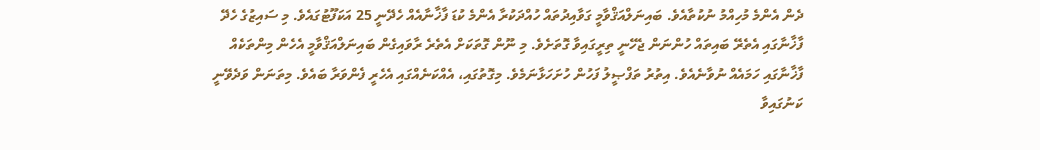ދެން އެންމެ މުހިއްމު ނުކުތާއެވެ. ބައިނަލްއަޤްވާމީ ގަވާއިދުތައް ހުއްދަކުރާ އެންމެ ކުޑަ ފާޚާނާއެއް ހެދޭނީ 25 އަކަފޫޓުގައެވެ. މި ސައިޒުގެ ހެދޭ ފާޚާނާގައި އެތެރޭ ބައިތައް ހުންނަން ޖެހޭނީ ތިރީގައިވާ ގޮތަށެވެ. މި ނޫން ގޮތަކަށް އެތެރެ ރާވައިގެން ބައިނަލްއަޤްވާމީ އެހެން މިންތަކެއް ފާޚާނާގައި ހަމައެއް ނުވާނެއެވެ. އިތުރު ތަފްޞީލު ފަހުން ހުށަހަޅާނަމެވެ. މިގޮތުގައި، އެއްކަނެއްގައި އެހެރީ ފެންވަރާ ބައެވެ. މިތަނަން ވަދެވޭނީ ކަނުގައިވާ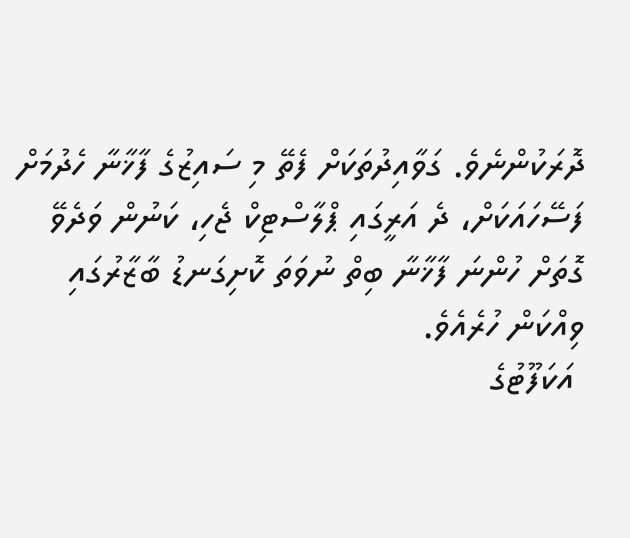ދޮރަކުންނެވެ. ގަވާއިދުތަކަށް ފެތޭ މި ސައިޒުގެ ފާޚާނާ ހެދުމަށް ފަސޭހައަކަށް، ދެ އަރީގައި ޕްލާސްޓިކް ޖެހި، ކަނުން ވަދެވޭ ގޮތަށް ހުންނަ ފާޚާނާ ބިތް ނުވަތަ ކޮށިގަނޑު ބާޒާރުގައި ވިއްކަން ހުރެއެވެ.
 އަކަފޫޓުގެ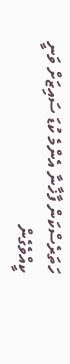ހަތަރެސްކަން ފާޚާނާ އެންމެ ކުޑަ ސައިޒަށް ވަނީ ކީއްވެގެން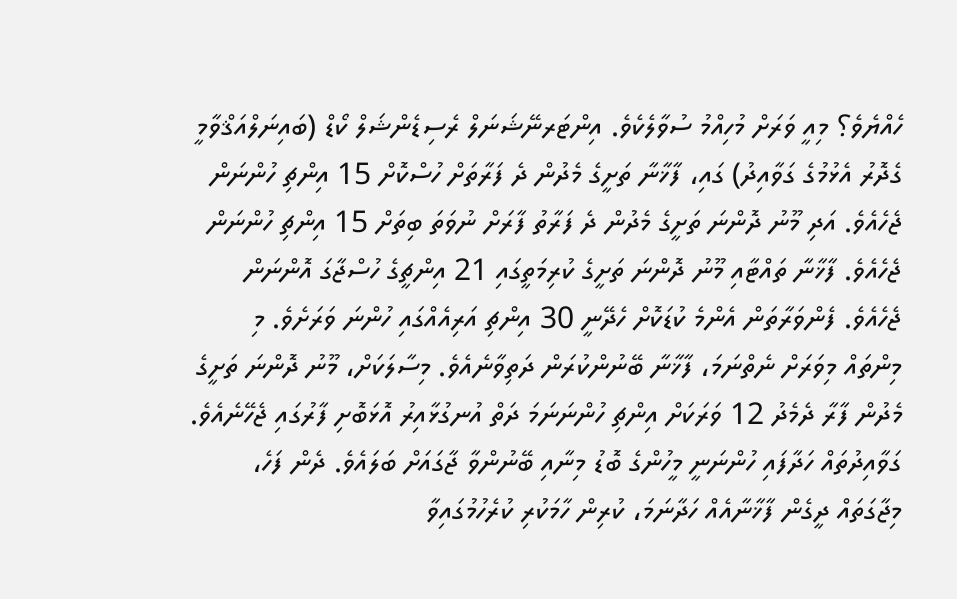ހެއްޔެވެ؟ މިއީ ވަރަށް މުހިއްމު ސުވާލެކެވެ. އިންޓަރނޭޝަނަލް ރެސިޑެންޝަލް ކޯޑް (ބައިނަލްއަޤްވާމީ ގެދޮރު އެޅުމުގެ ގަވާއިދު) ގައި، ފާޚާނާ ތަށީގެ މެދުން ދެ ފަރާތަށް ހުސްކޮށް 15 އިންޗި ހުންނަން ޖެހެއެވެ. އަދި މޫނު ދޮންނަ ތަށީގެ މެދުން ދެ ފަރާތު ފާރަށް ނުވަތަ ބިތަށް 15 އިންޗި ހުންނަން ޖެހެއެވެ. ފާޚާނާ ތައްޓާއި މޫނު ދޮންނަ ތަށީގެ ކުރިމަތީގައި 21 އިންޗީގެ ހުސްޖާގަ އޮންނަން ޖެހެއެވެ. ފެންވަރާތަން އެންމެ ކުޑަކޮށް ހެދޭނީ 30 އިންޗި އަރިއެއްގައި ހުންނަ ވަރަށެވެ. މި މިންތައް މިވަރަށް ނެތްނަމަ، ފާޚާނާ ބޭނުންކުރަން ދަތިވާނެއެވެ. މިސާލަކަށް، މޫނު ދޮންނަ ތަށީގެ މެދުން ފާރާ ދެމެދު 12 ވަރަކަށް އިންޗި ހުންނަނަމަ ދަތް އުނގުޅާއިރު އޮޅަބޮށި ފާރުގައި ޖެހޭނެއެވެ. ގަވާއިދުތައް ހަދާފައި ހުންނަނީ މީހުންގެ ބޮޑު މިނާއި ބޭނުންވާ ޖާގައަށް ބަލައެވެ. ދެން ފަހެ، މިޖާގަތައް ދީގެން ފާޚާނާއެއް ހަދާނަމަ، ކުރިން ހާމަކުރި ކުރެހުމުގައިވާ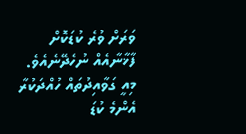ވަރަށް ވުރެ ކުޑަކޮށް ފާޚާނާއެއް ނުހެދޭނެއެވެ. މިއީ ގަވާއިދުތައް ހުއްދަކުރާ އެންމެ ކުޑަ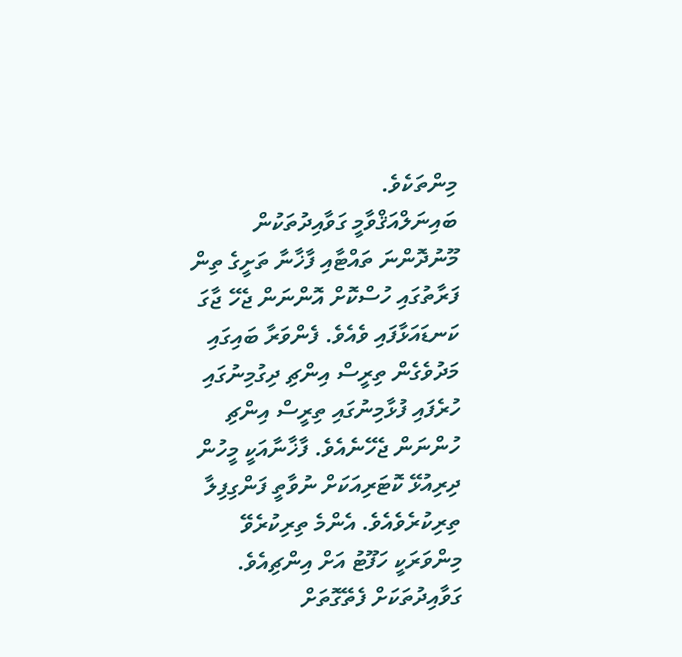މިންތަކެވެ.
ބައިނަލްއަޤްވާމީ ގަވާއިދުތަކުން މޫނުދޮންނަ ތައްޓާއި ފާޚާނާ ތަށީގެ ތިން ފަރާތުގައި ހުސްކޮށް އޮންނަން ޖެހޭ ޖާގަ ކަނޑައަޅާފައި ވެއެވެ. ފެންވަރާ ބައިގައި މަދުވެގެން ތިރީސް އިންޗި ދިގުމިނުގައި ހުރެފައި ފުޅާމިނުގައި ތިރީސް އިންޗި ހުންނަން ޖެހޭނެއެވެ. ފާޚާނާއަކީ މީހުން ދިރިއުޅޭ ކޮޓަރިއަކަށް ނުވާތީ ފަންގިފިލާ ތިރިކުރެވެއެވެ. އެންމެ ތިރިކުރެވޭ މިންވަރަކީ ހަފޫޓު އަށް އިންޗިއެވެ.
ގަވާއިދުތަކަށް ފެތޭގޮތަށް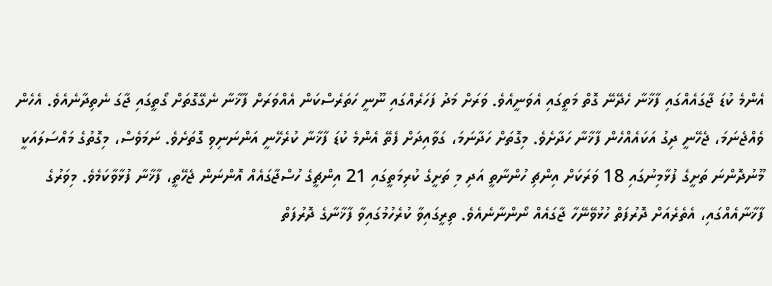އެންމެ ކުޑަ ޖާގައެއްގައި ފާޚާނާ ހެދޭނޭ ގޮތް މަތީގައި އެވަނީއެވެ. ވަރަށް މަދު ފަހަރެއްގައި ނޫނީ ހަތަރެސްކަން އެއްވަރަށް ފާޚާނާ ނެގޭގޮތަށް ގޯތީގައި ޖާގަ ނެތިދާނެއެވެ. އެހެން ވެއްޖެނަމަ، ޖެހޭނީ ދިގު އަކައެއްހެން ފާޚާނާ ހަދާށެވެ. މިގޮތަށް ހަދާނަމަ، ގަވާއިދަށް ފެތޭ އެންމެ ކުޑަ ފާޚާނާ ކުރެހޭނީ އަންނަނިވި ގޮތަށެވެ. ނަމަވެސް، މިގޮތުގެ މައްސަލައަކީ މޫނުދޮންނަ ތަށީގެ ފުޅާމިނުގައި 18 ވަރަކަށް އިންޗި ހުންނާތީ އަދި މި ތަށީގެ ކުރިމަތީގައި 21 އިންޗީގެ ހުސްޖާގައެއް އޮންނަން ޖެހޭތީ، ފާޚާނާ ފުޅާވާކަމެވެ. މިވަރުގެ ފާޚާނާއެއްގައި، އެތެރެއަށް ދޮރުފަތް ހުޅުވޭނޭހާ ޖާގައެއް ނޯންނާނެއެވެ. ތިރީގައިވާ ކުރެހުމުގައިވާ ފާޚާނާގެ ދޮރުފަތް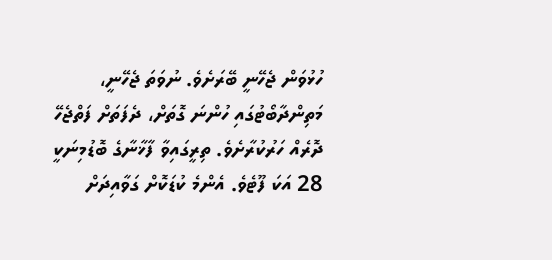ހުޅުވަން ޖެހޭނީ ބޭރަށެވެ. ނުވަތަ ޖެހޭނީ، މަތިންދާބޯޓުގައި ހުންނަ ގޮތަށް، ދެފަތަށް ފަތްޖެހޭ ދޮރެއް ހަރުކުރާށެވެ. ތިރީގައިވާ ފާޚާނާގެ ބޮޑުމިނަކީ 28 އަކަ ފޫޓެވެ. އެންމެ ކުޑަކޮށް ގަވާއިދަށް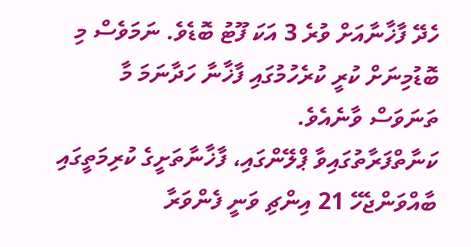ހެދޭ ފާޚާނާއަށް ވުރެ 3 އަކަ ފޫޓު ބޮޑެވެ. ނަމަވެސް މި ބޮޑުމިނަށް ކުރީ ކުރެހުމުގައި ފާޚާނާ ހަދާނަމަ މާ ތަނަވަސް ވާނެއެވެ.
ކަނާތްފަރާތުގައިވާ ޕްލޭންގައި، ފާޚާނާތަށީގެ ކުރިމަތީގައި ބާއްވަންޖެހޭ 21 އިންޗި ވަނީ ފެންވަރާ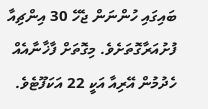ބައިގައި ހުންނަން ޖެހޭ 30 އިންޗިއާ ފުށުއަރާގޮތަށެވެ. މިގޮތަށް ފާޚާނާއެއް ހެދުމުން އޭރިއާ އަކީ 22 އަކަފޫޓެވެ.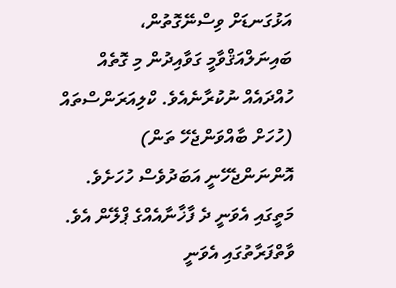އަޅުގަނޑަށް ވިސްނޭގޮތުން، ބައިނަލްއަޤްވާމީ ގަވާއިދުން މި ގޮތެއް ހުއްދައެއް ނުކުރާނެއެވެ. ކްލިއަރަންސްތައް (ހުހަށް ބާއްވަންޖެހޭ ތަން) އޮންނަންޖެހޭނީ އަބަދުވެސް ހުހަށެވެ.
މަތީގައި އެވަނީ ދެ ފާޚާނާއެއްގެ ޕްލޭން އެވެ. ވާތްފަރާތުގައި އެވަނީ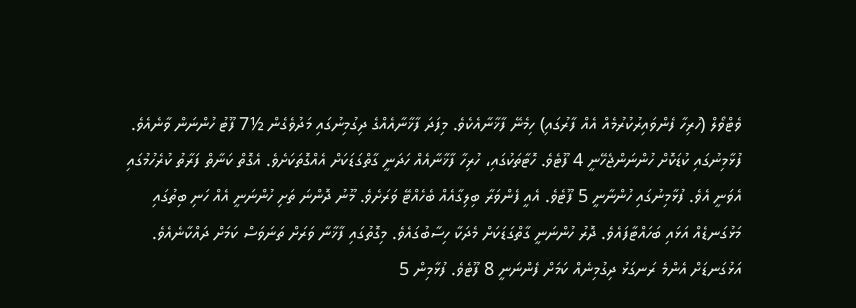ވެޓްވޯލް (ހުރިހާ ފެންވައިރުކުރުމެއް އެއް ފާރުގައި) ހިމެނޭ ފާޚާނާއެކެވެ. މިފަދަ ފާޚާނާއެއްގެ ދިގުމިނުގައި މަދުވެގެން ½7 ފޫޓު ހުންނަން ވާނެއެވެ. ފުޅާމިނުގައި ކުޑަކޮށް ހުންނަންޖެހޭނީ 4 ފޫޓެވެ. ހޮޓާތަކުގައި، ހުރިހާ ފާޚާނާއެއް ހަދަނީ ގާތްގަޑަކަށް އެއްގޮތަކަށެވެ. އެގޮތް ކަނާތް ފަރާތު ކުރެހުމުގައި އެވަނީ އެވެ. ފުޅާމިނުގައި ހުންނާނީ 5 ފޫޓެވެ. އެއީ ފެންވަރާ ބިލިގާއެއް ބެހެއްޓޭ ވަރަށެވެ. މޫނު ދޮންނަ ތަށި ހުންނަނީ އެއް ހަނި ބިތުގައި މަޅުގަނޑެއް އަޅައި ބަހައްޓާފައެވެ. ދޮރު ހުންނަނީ ގާތްގަޑަކަށް މެދަކާ ހިސާބުގައެވެ. މިގޮތުގައި ފާޚާނާ ވަރަށް ތަނަވަސް ކަމަށް ދައްކާނެއެވެ. އަޅުގަނޑަށް އެންމެ ރަނގަޅު ދިގުމިނެއް ކަމަށް ފެންނަނީ 8 ފޫޓެވެ. ފުޅާމިން 5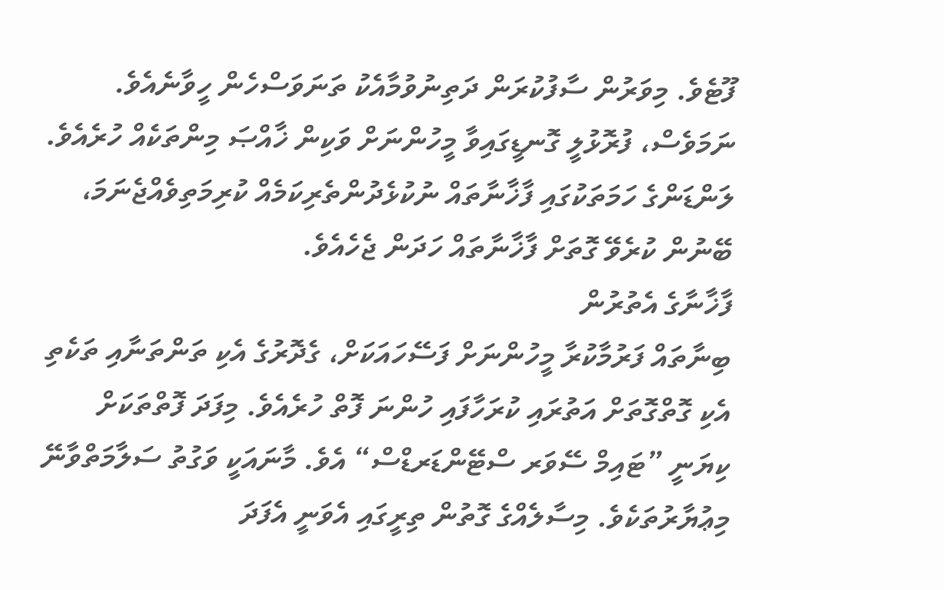ފޫޓެވެ. މިވަރުން ސާފުކުރަން ދަތިނުވުމާއެކު ތަނަވަސްހެން ހީވާނެއެވެ. ނަމަވެސް، ފުރޮޅުލީ ގޮނޑީގައިވާ މީހުންނަށް ވަކިން ޚާއްޞަ މިންތަކެއް ހުރެއެވެ. ލަންޑަންގެ ހަމަތަކުގައި ފާޚާނާތައް ނުކުޅެދުންތެރިކަމެއް ކުރިމަތިވެއްޖެނަމަ، ބޭނުން ކުރެވޭ ގޮތަށް ފާޚާނާތައް ހަދަން ޖެހެއެވެ.
ފާޚާނާގެ އެތުރުން
ބިނާތައް ފަރުމާކުރާ މީހުންނަށް ފަސޭހައަކަށް، ގެދޮރުގެ އެކި ތަންތަނާއި ތަކެތި އެކި ގޮތްގޮތަށް އަތުރައި ކުރަހާފައި ހުންނަ ފޮތް ހުރެއެވެ. މިފަދަ ފޮތްތަކަށް ކިޔަނީ ”ޓައިމް ސޭވަރ ސްޓޭންޑަރޑްސް“ އެވެ. މާނައަކީ ވަގުތު ސަލާމަތްވާނޭ މިޢުޔާރުތަކެވެ. މިސާލެއްގެ ގޮތުން ތިރީގައި އެވަނީ އެފަދަ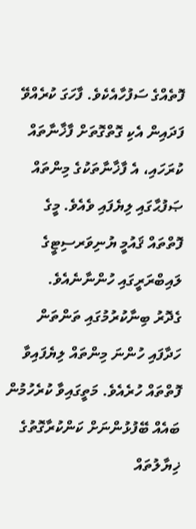ފޮތެއްގެ ސަފުހާއެކެވެ. ފާހަގަ ކުރެއްވޭ ފަދައިން އެކި ގޮތްގޮތަށް ފާޚާނާތައް ކުރަހައި، އެ ފާޚާނާތަކުގެ މިންތައް ޞަފުޙާގައި ލިޔެފައި ވެއެވެ. މީގެ ފޮތްތައް ޤައުމީ ޔުނިވަރސިޓީގެ ލައިބްރަރީގައި ހުންނާނެއެވެ.
ގެދޮރު ބިނާކުރުމުގައި ތަންތަން ހަދާފައި ހުންނަ މިންތައް ލިޔެފައިވާ ފޮތްތައް ހުރެއެވެ. މަތީގައިވާ ކުރެހުމުން ބައެއް ބޭފުޅުންނަށް ކަންކުރާގޮތުގެ ޚިޔާލުތައް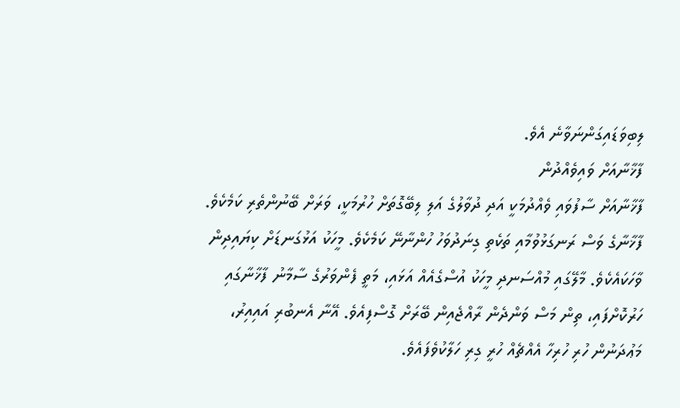ލިބިވަޑައިގަންނަވާނެ އެވެ.
ފާޚާނާއަށް ވައިވެއްދުން
ފާޚާނާއަށް ސާފުވައި ވެއްދުމަކީ އަދި ދުވާލުގެ އަލި ލިބޭގޮތަށް ހުރުމަކީ، ވަރަށް ބޭނުންތެރި ކަމެކެވެ. ފާޚާނާގެ ވަސް ރަނގަޅުވުމާއި ތަކެތި ގިނަދުވަހު ހުންނާނޭ ކަމެކެވެ. މީހަކު އަޅުގަނޑަށް ކިޔައިދިން ވާހަކައެކެވެ. މާލޭގައި މުއްސަނދި މީހަކު އުސްގެއެއް އަޅައި، މަތީ ފެންވަރުގެ ސާމާނު ފާޚާނާގައި ހަރުކޮށްފައި، ތިން މަސް ވަންދެން ރާއްޖެއިން ބޭރަށް ގޮސްފިއެވެ. އޭނާ އެނބުރި އައިއިރު، މަޢުދަނުން ހުރި ހުރިހާ އެއްޗެއް ހުރީ ގިރި ހަލާކުވެފައެވެ.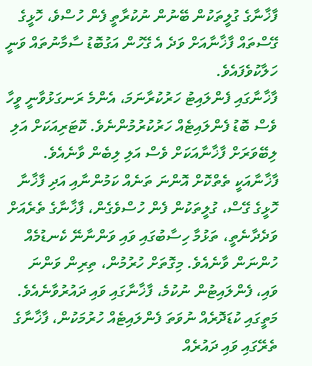ފާޚާނާގެ ގުލީތަކުން ބޭނުން ނުކުރާތީ ފެން ހުސްވެ، ހޮޅީގެ ގޭސްތައް ފާޚާނާއަށް ވަދެ އެ ގޭހުން އަގުބޮޑު ސާމާނުތައް ވަނީ ހަލާކުވެފައެވެ.
ފާޚާނާގައި ފެންލައިޓު ހަރުކުރާނަމަ، އެންމެ ރަނގަޅުވާނީ ވީހާ ވެސް ބޮޑު ފެންލައިޓެއް ހަރުކުރުމުންނެވެ. ކޮޓަރިއަކަށް އަލި ލިބޭވަރަށް ފާޚާނާއަކަށް ވެސް އަލި ލިބެން ވާނެއެވެ. ފާޚާނާއަކީ ތެތްކޮށް އޮންނަ ތަނެއް ކަމުންނާއި އަދި ފާޚާނާ ހޮޅީގެ ގޭސް، ގުލީތަކުން ފެން ހުސްވެގެން، ފާޚާނާގެ ތެރެއަށް ވަދެދާނެތީ، ތަޅުމާ ހިސާބުގައި ވައި ވަންނާނޭ ކެނޑުމެއް ހުންނަން ވާނެއެވެ. މިގޮތަށް ހުރުމުން، ތިރިން ވަންނަ ވައި، ފެންލައިޓުން ނުކުމެ، ފާޚާނާގައި ވައި ދައުރުވާނެއެވެ. މަތީގައި ކުޑަދޮރެއް ނުވަތަ ފެންލައިޓެއް ހުރުމަކުން، ފާޚާނާގެ ތެރޭގައި ވައި ދައުރެއް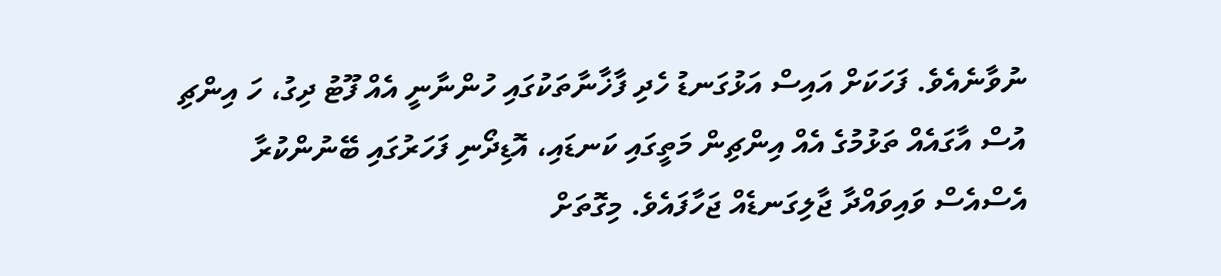ނުވާނެއެވެ. ފަހަކަށް އައިސް އަޅުގަނޑު ހެދި ފާޚާނާތަކުގައި ހުންނާނީ އެއް ފޫޓު ދިގު، ހަ އިންޗި އުސް އާގައެއް ތަޅުމުގެ އެއް އިންޗިން މަތީގައި ކަނޑައި، އޮޑިދޯނި ފަހަރުގައި ބޭނުންކުރާ އެސްއެސް ވައިވައްދާ ޖާލިގަނޑެއް ޖަހާފައެވެ. މިގޮތަށް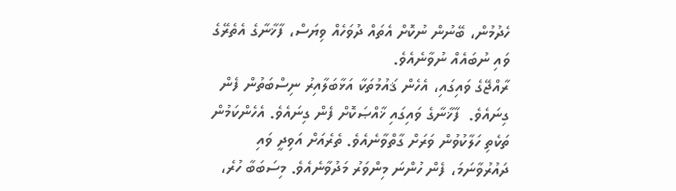ހެދުމުން، ބޭނުން ނުކޮށް އެތައް ދުވަހެއް ވިޔަސް، ފާޚާނާގެ އެތެރޭގެ ވައި ނުބައެއް ނުވާނެއެވެ.
ރާއްޖޭގެ ވައިގައި، އެހެން ޤައުމުތަކާ އަޅާބަލާއިރު ނިސްބަތުން ފެން ގިނައެވެ.  ފާޚާނާގެ ވައިގައި ޚާއްޞަކޮށް ފެން ގިނައެވެ. އެހެންކަމުން ތަކެތި ހަލާކުވުން ވަރަށް ގާތްވާނެއެވެ. ތެރެއަށް އަވިދީ ވައި ދައުރުވާނަމަ، ފެން ހުންނަ މިންވަރު މަދުވާނެއެވެ. މިސަބަބާ ހުރެ،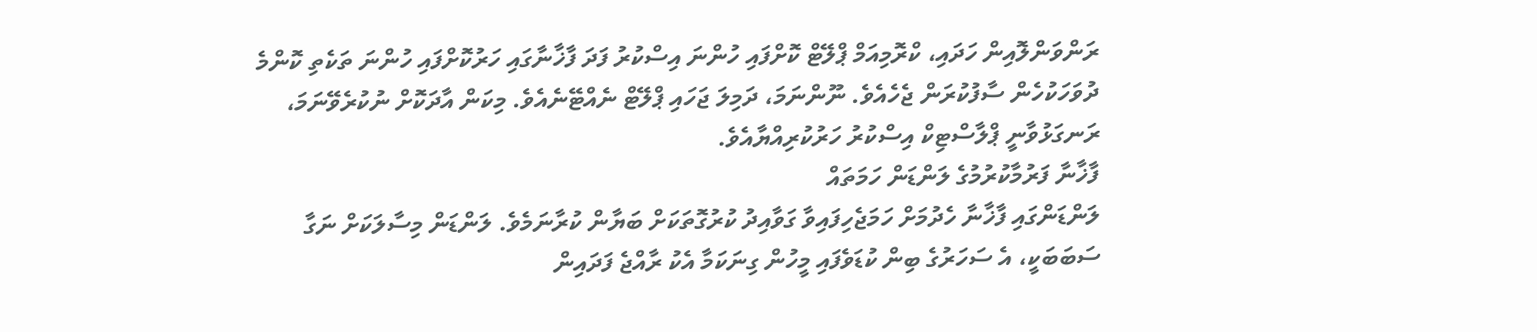ރަންވަންލޮއިން ހަދައި، ކްރޮމިއަމް ޕްލޭޓް ކޮށްފައި ހުންނަ އިސްކުރު ފަދަ ފާޚާނާގައި ހަރުކޮށްފައި ހުންނަ ތަކެތި ކޮންމެ ދުވަހަކުހެން ސާފުކުރަން ޖެހެއެވެ. ނޫންނަމަ، ދަމިލަ ޖަހައި ޕްލޭޓް ނެއްޓޭނެއެވެ. މިކަން އާދަކޮށް ނުކުރެވޭނަމަ، ރަނގަޅުވާނީ ޕްލާސްޓިކް އިސްކުރު ހަރުކުރިއްޔާއެވެ.
ފާޚާނާ ފަރުމާކުރުމުގެ ލަންޑަން ހަމަތައް
ލަންޑަންގައި ފާޚާނާ ހެދުމަށް ހަމަޖެހިފައިވާ ގަވާއިދު ކުރުގޮތަކަށް ބަޔާން ކުރާނަމެވެ. ލަންޑަން މިސާލަކަށް ނަގާ ސަބަބަކީ، އެ ސަހަރުގެ ބިން ކުޑަވެފައި މީހުން ގިނަކަމާ އެކު ރާއްޖެ ފަދައިން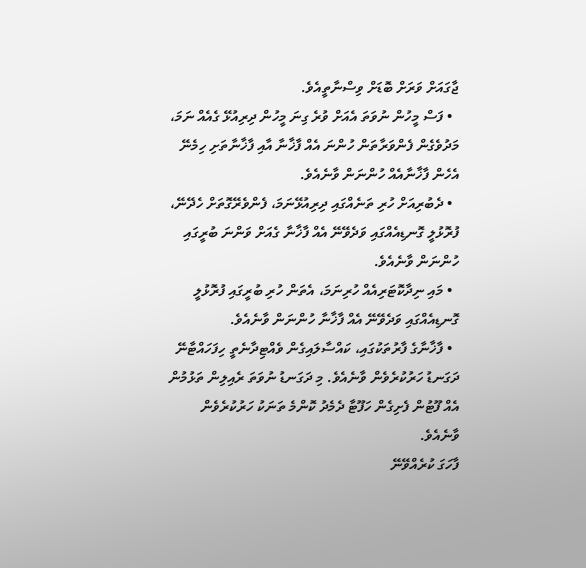ޖާގައަށް ވަރަށް ބޮޑަށް ވިސްނާތީއެވެ.
  • ފަސް މީހުން ނުވަތަ އެއަށް ވުރެ ގިނަ މީހުން ދިރިއުޅޭ ގެއެއް ނަމަ، މަދުވެގެން ފެންވަރާތަން ހުންނަ އެއް ފާޚާނާ އާއި ފާޚާނާތަށި ހިމެނޭ އެހެން ފާޚާނާއެއް ހުންނަން ވާނެއެވެ.
  • ދެބުރިއަށް ހުރި ތަނެއްގައި ދިރިއުޅޭނަމަ، ފެންވެރޭގޮތަށް ހެދޭނޭ، ފުރޮޅުލީ ގޮނޑިއެއްގައި ވަދެވޭނޭ އެއް ފާޚާނާ ގެއަށް ވަންނަ ބުރީގައި ހުންނަން ވާނެއެވެ.
  • މައި ނިދާކޮޓަރިއެއް ހުރިނަމަ، އެތަން ހުރި ބުރީގައި ފުރޮޅުލީ ގޮނޑިއެއްގައި ވަދެވޭނޭ އެއް ފާޚާނާ ހުންނަން ވާނެއެވެ.
  • ފާޚާނާގެ ފާރުތަކުގައި، ކައްސާލައިގެން ވެއްޓިދާނެތީ ހިފަހައްޓާނޭ ދަގަނޑު ހަރުކުރެވެން ވާނެއެވެ. މި ދަގަނޑު ނުވަތަ ރެއިލިން ތަޅުމުން އެއް ފޫޓުން ފެށިގެން ހަފޫޓާ ދެމެދު ކޮންމެ ތަނަކު ހަރުކުރެވެން ވާނެއެވެ.
ފާހަގަ ކުރެއްވޭނޭ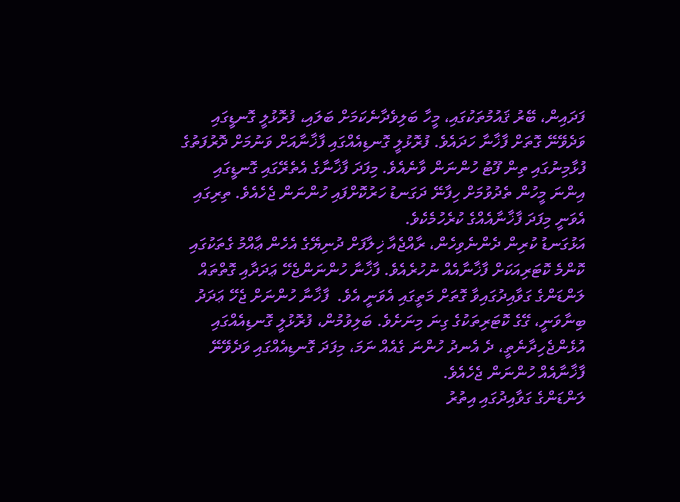ފަދައިން، ބޭރު ޤައުމުތަކުގައި، މީހާ ބަލިވެދާނެކަމަށް ބަލައި، ފުރޮޅުލީ ގޮނޑީގައި ވަދެވޭނޭ ގޮތަށް ފާޚާނާ ހަދައެވެ. ފުރޮޅުލީ ގޮނޑިއެއްގައި ފާޚާނާއަށް ވަނުމަށް ދޮރުފަތުގެ ފުޅާމިނުގައި ތިން ފޫޓު ހުންނަން ވާނެއެވެ. މިފަދަ ފާޚާނާގެ އެތެރޭގައި ގޮނޑީގައި އިންނަ މީހުން ތެދުވުމަށް ހިފާނޭ ދަގަނޑު ހަރުކޮށްފައި ހުންނަން ޖެހެއެވެ. ތިރިގައި އެވަނީ މިފަދަ ފާޚާނާއެއްގެ ކުރެހުމެކެވެ.
އަޅުގަނޑު ކުރިން ދެންނެވިހެން، ރާއްޖެއާ ޚިލާފަށް ދުނިޔޭގެ އެހެން ޢާއްމު ގެތަކުގައި ކޮންމެ ކޮޓަރިއަކަށް ފާޚާނާއެއް ނުހުރެއެވެ. ފާޚާނާ ހުންނަންޖެހޭ ޢަދަދާއި ގޮތްތައް ލަންޑަންގެ ގަވާއިދުގައިވާ ގޮތަށް މަތީގައި އެވަނީ އެވެ.  ފާޚާނާ ހުންނަށް ޖެހޭ ޢަދަދު ބިނާވަނީ، ގޭގެ ކޮޓަރިތަކުގެ ގިނަ މިނަށެވެ. ބަލިވުމުން، ފުރޮޅުލީ ގޮނޑިއެއްގައި އުޅެންޖެހިދާނެތީ، ދެ އެނދު ހުންނަ ގެއެއް ނަމަ، މިފަދަ ގޮނޑިއެއްގައި ވަދެވޭނޭ ފާޚާނާއެއް ހުންނަން ޖެހެއެވެ.
ލަންޑަންގެ ގަވާއިދުގައި އިތުރު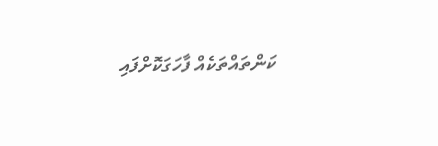ކަންތައްތަކެއް ފާހަގަކޮށްފައި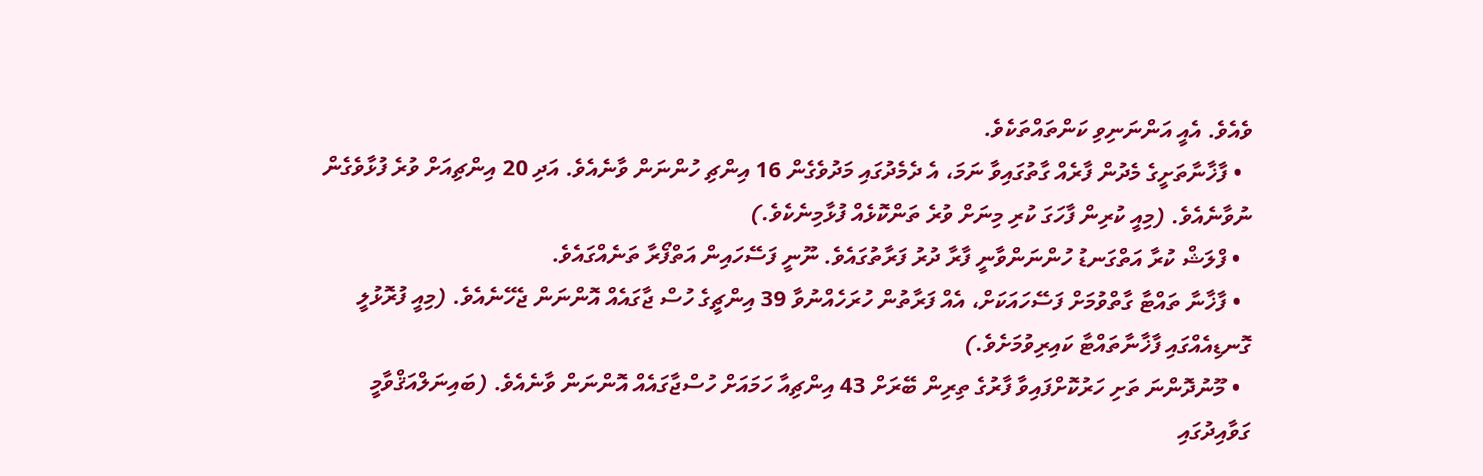ވެއެވެ. އެއީ އަންނަނިވި ކަންތައްތަކެވެ.
  • ފާޚާނާތަށީގެ މެދުން ފާރެއް ގާތުގައިވާ ނަމަ، އެ ދެމެދުގައި މަދުވެގެން 16 އިންޗި ހުންނަން ވާނެއެވެ. އަދި 20 އިންޗިއަށް ވުރެ ފުޅާވެގެން ނުވާނެއެވެ. (މިއީ ކުރިން ފާހަގަ ކުރި މިނަށް ވުރެ ތަންކޮޅެއް ފުޅާމިނެކެވެ.)
  • ފްލަޝް ކުރާ އަތްގަނޑު ހުންނަންވާނީ ފާރާ ދުރު ފަރާތުގައެވެ. ނޫނީ ފަސޭހައިން އަތްފޯރާ ތަނެއްގައެވެ.
  • ފާޚާނާ ތައްޓާ ގާތްވުމަށް ފަސޭހައަކަށް، އެއް ފަރާތުން ހުރަހެއްނުވާ 39 އިންޗީގެ ހުސް ޖާގައެއް އޮންނަން ޖެހޭނެއެވެ. (މިއީ ފުރޮޅުލީ ގޮނޑިއެއްގައި ފާޚާނާތައްޓާ ކައިރިވުމަށެވެ.)
  • މޫނުދޮންނަ ތަށި ހަރުކޮށްފައިވާ ފާރުގެ ތިރިން ބޭރަށް 43 އިންޗިއާ ހަމައަށް ހުސްޖާގައެއް އޮންނަން ވާނެއެވެ. (ބައިނަލްއަޤްވާމީ ގަވާއިދުގައި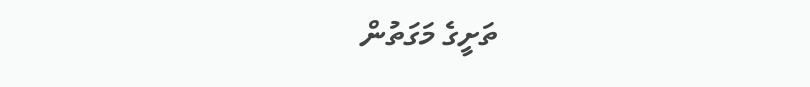ތަށީގެ މަގަތުން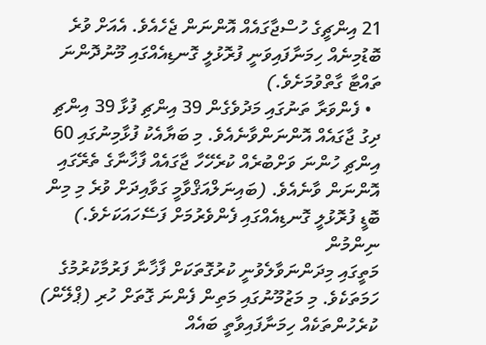21 އިންޗީގެ ހުސްޖާގައެއް އޮންނަން ޖެހެއެވެ. އެއަށް ވުރެ ބޮޑުމިނެއް ހިމަނާފައިވަނީ ފުރޮޅުލީ ގޮނޑިއެއްގައި މޫނުދޮންނަ ތައްޓާ ގާތްވުމަށެވެ.)
  • ފެންވަރާ ތަނުގައި މަދުވެގެން 39 އިންޗި ފުޅާ 39 އިންޗި ދިގު ޖާގައެއް އޮންނަންވާނެއެވެ. މި ބަޔާއެކު ފުޅާމިނުގައި 60 އިންޗި ހުންނަ ވަށްބުރެއް ކުރެހޭހާ ޖާގައެއް ފާޚާނާގެ ތެރޭގައި އޮންނަން ވާނެއެވެ. (ބައިނަލްއަޤްވާމީ ގަވާއިދަށް ވުރެ މި މިން ބޮޑީ ފުރޮޅުލީ ގޮނޑިއެއްގައި ފެންވެރުމަށް ފަސޭހައަކަށެވެ.)
ނިންމުން
މަތީގައި މިދަންނަވާލެވުނީ ކުރުގޮތަކަށް ފާޚާނާ ފަރުމާކުރުމުގެ ހަމަތަކެވެ. މި މަޒުމޫނުގައި މަތިން ފެންނަ ގޮތަށް ހުރި (ޕްލޭން) ކުރެހުންތަކެއް ހިމަނާފައިވާތީ ބައެއް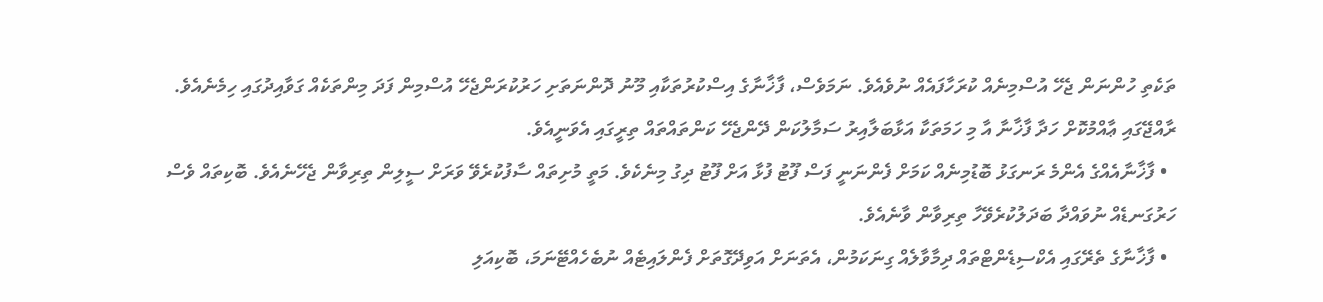ތަކެތި ހުންނަން ޖެހޭ އުސްމިނެއް ކުރަހާފައެއް ނުވެއެވެ. ނަމަވެސް، ފާޚާނާގެ އިސްކުރުތަކާއި މޫނު ދޮންނަތަށި ހަރުކުރަންޖެހޭ އުސްމިން ފަދަ މިންތަކެއް ގަވާއިދުގައި ހިމެނެއެވެ.
ރާއްޖޭގައި ޢާއްމުކޮށް ހަދާ ފާޚާނާ އާ މި ހަމަތަކާ އަޅާބަލާއިރު ސަމާލުކަން ދޭންޖެހޭ ކަންތައްތައް ތިރީގައި އެވަނީއެވެ.
  • ފާޚާނާއެއްގެ އެންމެ ރަނގަޅު ބޮޑުމިނެއް ކަމަށް ފެންނަނީ ފަސް ފޫޓު ފުޅާ އަށް ފޫޓު ދިގު މިނެކެވެ. މަތީ މުށިތައް ސާފުކުރެވޭ ވަރަށް ސީލިން ތިރިވާން ޖެހޭނެއެވެ. ބޮކިތައް ވެސް ހަރުގަނޑެއް ނުވައްދާ ބަދަލުކުރެވޭހާ ތިރިވާން ވާނެއެވެ.
  • ފާޚާނާގެ ތެރޭގައި އެކްސިޑެންޓްތައް ދިމާވާލެއް ގިނަކަމުން، އެތަނަށް އަވިދޭގޮތަށް ފެންލައިޓެއް ނުބެހެއްޓޭނަމަ، ބޮކިއަލި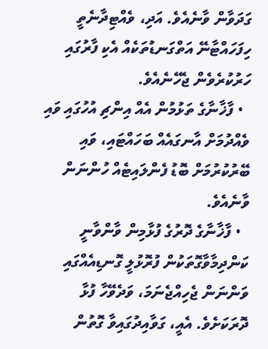ގަދަވާން ވާނެއެވެ. އަދި، ވެއްޓިދާނެތީ ހިފަހައްޓާނޭ އަތްގަނޑުތަކެއް އެކި ފާރުގައި ހަރުކުރެވެން ޖެހޭނެއެވެ.
  • ފާޚާނާގެ ތަޅުމުން އެއް އިންޗި އުހުގައި ވައި ވެއްދުމަށް އާނގައެއް ބަހައްޓައި، ވައި ބޭރުކުރުމަށް ބޮޑު ފެންލައިޓެއް ހުންނަން ވާނެއެވެ.
  • ފާޚާނާގެ ދޮރުގެ ފުޅާމިން ވާންވާނީ ކަންދިމާވާގޮތަކުން ފުރޮޅުލީ ގޮނޑިއެއްގައި ވަންނަން ޖެހިއްޖެނަމަ، ވަދެވޭހާ ފުޅާ ދޮރަކަށެވެ. އެއީ، ގަވާއިދުގައިވާ ގޮތުން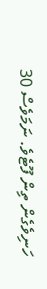ހަނިވެގެން ތިން ފޫޓެވެ. ނަމަވެސް 30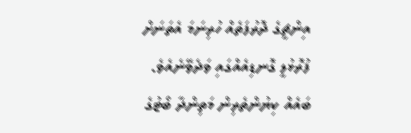އިންޗީގެ ދޮރުފަތެއް ހުރިނަމަ އެތަނަށް ފުރޮޅުލީ ގޮނޑިއެއްގައި ވަދެވޭނެއެވެ.
ބައެއް ކިޔުންތެރިން މަތިންދާ ބޯޓުގެ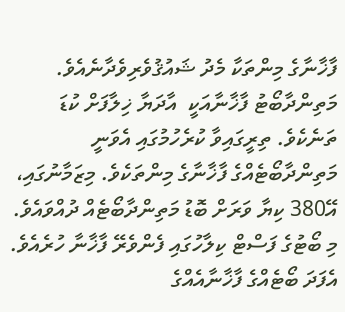ފާޚާނާގެ މިންތަކާ މެދު ޝައުޤުވެރިވެދާނެއެވެ. މަތިންދާބޯޓު ފާޚާނާއަކީ  އާދަޔާ ޚިލާފަށް ކުޑަ ތަނެކެވެ. ތިރީގައިވާ ކުރެހުމުގައި އެވަނީ މަތިންދާބޯޓެއްގެ ފާޚާނާގެ މިންތަކެވެ. މިޒަމާނުގައި، އޭ380 ކިޔާ ވަރަށް ބޮޑު މަތިންދާބޯޓެއް ދުއްވައެވެ. މި ބޯޓުގެ ފަސްޓް ކިލާހުގައި ފެންވެރޭ ފާޚާނާ ހުރެއެވެ. އެފަދަ ބޯޓެއްގެ ފާޚާނާއެއްގެ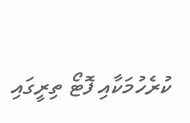ކުރެހުމަކާއި ފޮޓޯ ތިރީގައި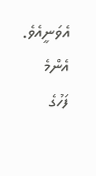އެވަނީއެވެ.
އެންމެ ފަހުގެ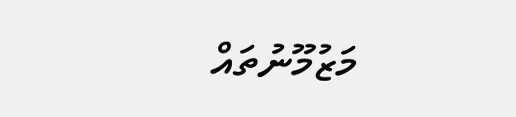މަޒުމޫނުތައް